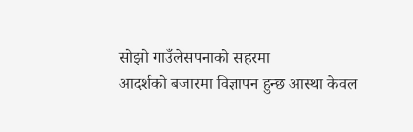सोझो गाउँलेसपनाको सहरमा
आदर्शको बजारमा विज्ञापन हुन्छ आस्था केवल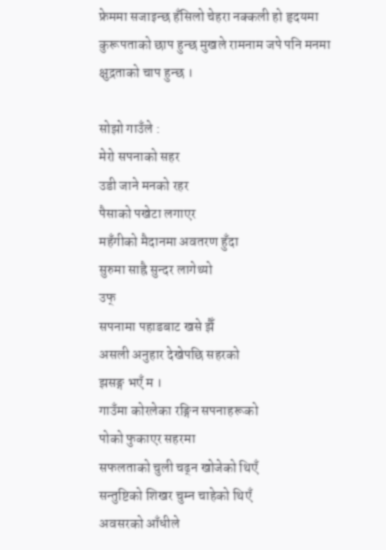फ्रेममा सजाइन्छ हँसिलो चेहरा नक्कली हो हृदयमा कुरूपताको छाप हुन्छ मुखले रामनाम जपे पनि मनमा क्षुद्रताको चाप हुन्छ ।

सोझो गाउँले :
मेरो सपनाको सहर
उडी जाने मनको रहर
पैसाको पखेटा लगाएर
महँगीको मैदानमा अवतरण हुँदा
सुरुमा साह्रै सुन्दर लागेथ्यो
उफ्
सपनामा पहाडबाट खसे झैँ
असली अनुहार देखेपछि सहरको
झसङ्ग भएँ म ।
गाउँमा कोरलेका रङ्गिन सपनाहरूको
पोको फुकाएर सहरमा
सफलताको चुली चढ्न खोजेको थिएँ
सन्तुष्टिको शिखर चुम्न चाहेको थिएँ
अवसरको आँधीले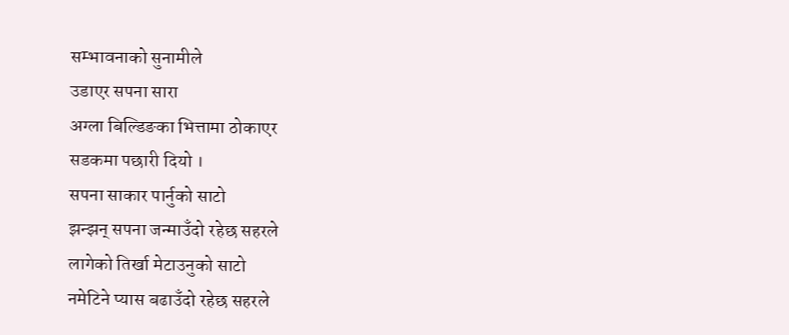सम्भावनाको सुनामीले
उडाएर सपना सारा
अग्ला बिल्डिङका भित्तामा ठोकाएर
सडकमा पछारी दियो ।
सपना साकार पार्नुको साटो
झन्झन् सपना जन्माउँदो रहेछ सहरले
लागेको तिर्खा मेटाउनुको साटो
नमेटिने प्यास बढाउँदो रहेछ सहरले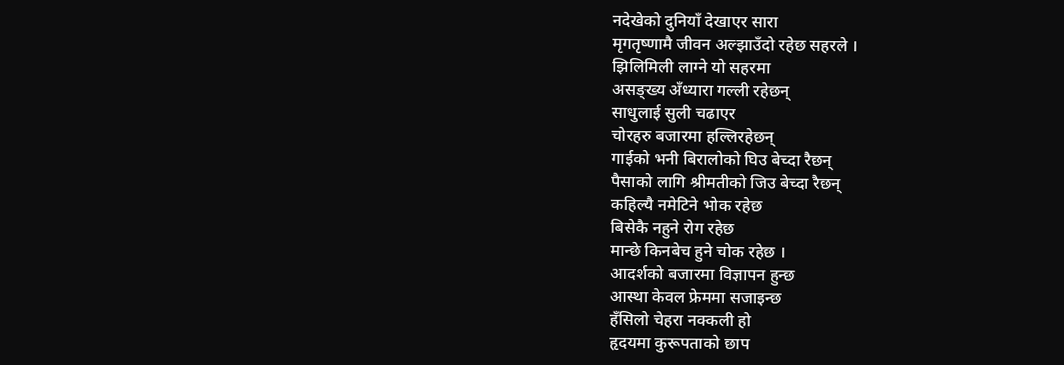नदेखेको दुनियाँ देखाएर सारा
मृगतृष्णामै जीवन अल्झाउँदो रहेछ सहरले ।
झिलिमिली लाग्ने यो सहरमा
असङ्ख्य अँध्यारा गल्ली रहेछन्
साधुलाई सुली चढाएर
चोरहरु बजारमा हल्लिरहेछन्
गाईको भनी बिरालोको घिउ बेच्दा रैछन्
पैसाको लागि श्रीमतीको जिउ बेच्दा रैछन्
कहिल्यै नमेटिने भोक रहेछ
बिसेकै नहुने रोग रहेछ
मान्छे किनबेच हुने चोक रहेछ ।
आदर्शको बजारमा विज्ञापन हुन्छ
आस्था केवल फ्रेममा सजाइन्छ
हँसिलो चेहरा नक्कली हो
हृदयमा कुरूपताको छाप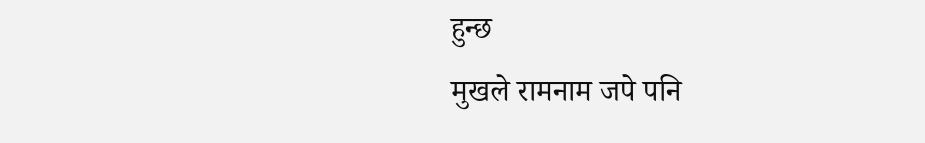हुन्छ
मुखले रामनाम जपे पनि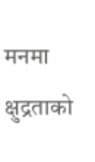मनमा क्षुद्रताको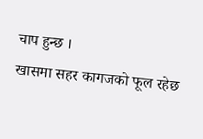चाप हुन्छ ।
खासमा सहर कागजको फूल रहेछ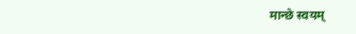मान्छे स्वयम्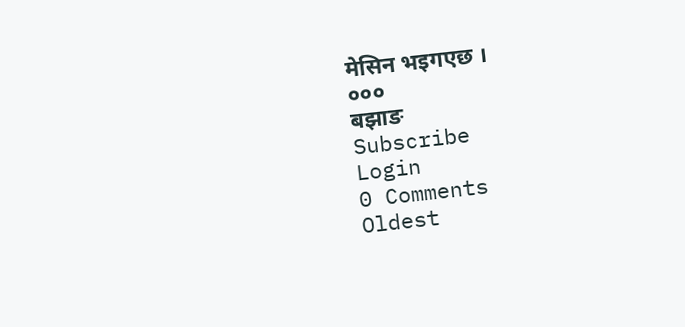मेसिन भइगएछ ।
०००
बझाङ
Subscribe
Login
0 Comments
Oldest